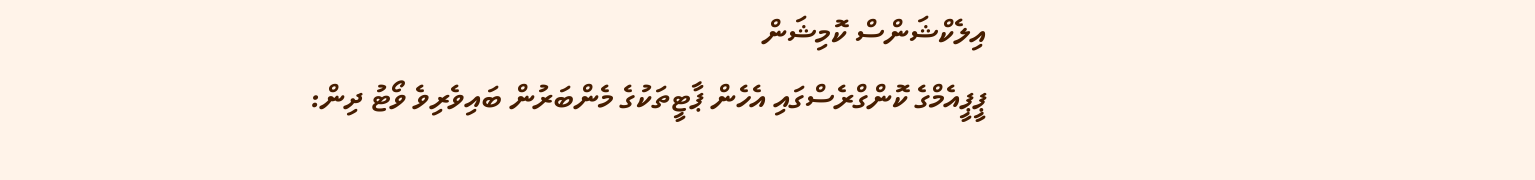އިލެކްޝަންސް ކޮމިޝަން
ޕީޕީއެމްގެ ކޮންގްރެސްގައި އެހެން ޕާޓީތަކުގެ މެންބަރުން ބައިވެރިވެ ވޯޓު ދިން: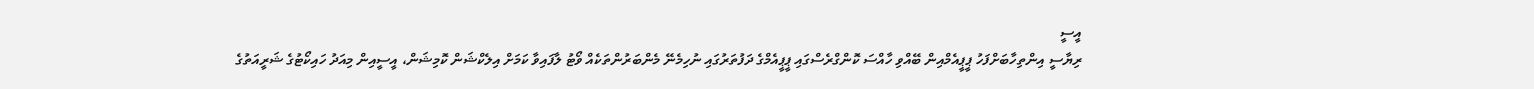އީސީ
ރިޔާސީ އިންތިހާބަށްފަހު ޕީޕީއެމްއިން ބޭއްވި ހާއްސަ ކޮންގްރެސްގައި ޕީޕީއެމްގެ ދަފުތަރުގައި ނުހިމެނޭ މެންބަރުންތަކެއް ވޯޓު ލާފައިވާ ކަމަށް އިލެކްޝަން ކޮމިޝަން، އީސީއިން މިއަދު ހައިކޯޓުގެ ޝަރީއަތުގެ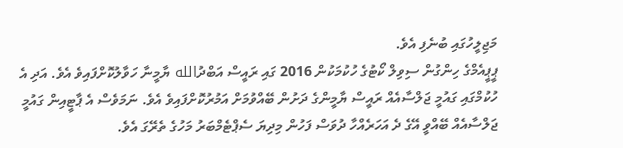މަޖިލީހުގައި ބުނެފި އެވެ.
ޕީޕީއެމްގެ ހިންގުން ސިވިލް ކޯޓުގެ ހުކުމަކުން 2016 ގައި ރައީސް އަބްދުالله ޔާމީނާ ހަވާލުކޮށްފައިވެ އެވެ. އަދި އެ ހުކުމްގައި ގައުމީ ޖަލްސާއެއް ރައީސް ޔާމީންގެ ދަށުން ބޭއްވުމަށް އަމުރުކޮށްފައިވެ އެވެ. ނަމަވެސް އެ ޕާޓީއިން ގައުމީ ޖަލްސާއެއް ބޭއްވީ އޭގެ ދެ އަހަރެއްހާ ދުވަސް ފަހުން މިދިޔަ ސެޕްޓެމްބަރު މަހުގެ ތެރޭގަ އެވެ.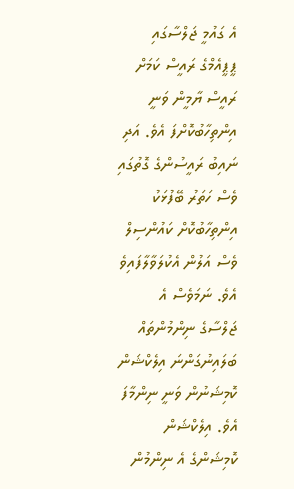އެ ގައުމީ ޖަލްސާގައި ޕީޕީއެމްގެ ރައީސް ކަމަށް ރައީސް ޔާމީން ވަނީ އިންތިހާބުކޮށްފަ އެވެ. އަދި ނައިބު ރައީސުންގެ ގޮތުގައި ވެސް ހަތަރު ބޭފުޅަކު އިންތިހާބުކޮށް ކައުންސިލް ވެސް އަލުން އެކުލަވާލާފައިވެ އެވެ. ނަމަވެސް އެ ޖަލްސާގެ ނިންމުންތައް ބަލައިނުގަންނަ އިލެކްޝަން ކޮމިޝަނުން ވަނީ ނިންމާފަ އެވެ. އިލެކްޝަން ކޮމިޝަންގެ އެ ނިންމުން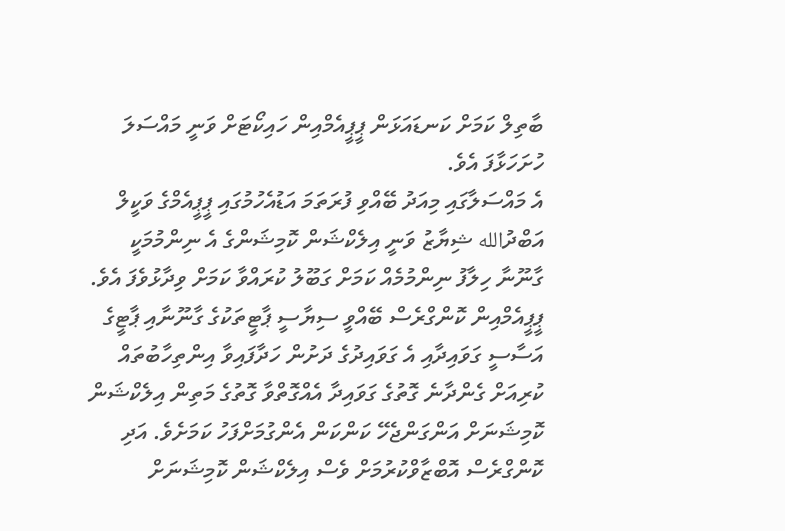ބާތިލް ކަމަށް ކަނޑައަޅަން ޕީޕީއެމްއިން ހައިކޯޓަށް ވަނީ މައްސަލަ ހުށަހަޅާފަ އެވެ.
އެ މައްސަލާގައި މިއަދު ބޭއްވި ފުރަތަމަ އަޑުއެހުމުގައި ޕީޕީއެމްގެ ވަކީލް އަބްދުالله ޝިޔާޒު ވަނީ އިލެކްޝަން ކޮމިޝަންގެ އެ ނިންމުމަކީ ގާނޫނާ ހިލާފު ނިންމުމެއް ކަމަށް ގަބޫލު ކުރައްވާ ކަމަށް ވިދާޅުވެފަ އެވެ. ޕީޕީއެމްއިން ކޮންގްރެސް ބޭއްވީ ސިޔާސީ ޕާޓީތަކުގެ ގާނޫނާއި ޕާޓީގެ އަސާސީ ގަވައިދާއި އެ ގަވައިދުގެ ދަށުން ހަދާފައިވާ އިންތިހާބުތައް ކުރިއަށް ގެންދާނެ ގޮތުގެ ގަވައިދާ އެއްގޮތްވާ ގޮތުގެ މަތިން އިލެކްޝަން ކޮމިޝަނަށް އަންގަންޖެހޭ ކަންކަން އެންގުމަށްފަހު ކަމަށެވެ. އަދި ކޮންގްރެސް އޮބްޒާވްކުރުމަށް ވެސް އިލެކްޝަން ކޮމިޝަނަށް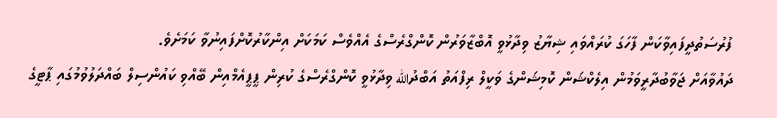ފުރުސަތުދީފައިވާކަން ފާހަގަ ކުރައްވައި ޝިޔާޒު ވިދާޅުވީ އޮބްޒާވަރުން ކޮންގްރެސްގެ އެއްވެސް ކަމަކަށް އިންކާރުކޮށްފައިނުވާ ކަމަށެވެ.
ދައުވާއަށް ޖަވާބުދާރީވަމުން އިލެކްޝަން ކޮމިޝަންގެ ވަކީލް ރިފްއަތު އަބްދުالله ވިދާޅުވީ ކޮންގްރެސްގެ ކުރިން ޕީޕީއެމްއިން ބޭއްވި ކައުންސިލް ބައްދަލުވުމުގައި ޕާޓީގެ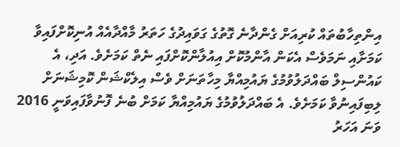އިންތިހާބުތައް ކުރިއަށް ގެންދާނެ ގޮތުގެ ގަވައިދުގެ ހަތަރު މާއްދާއެއް އުނިކޮށްފައިވާ ކަމަށާއި ނަމަވެސް އެކަން އާންމުކޮށް އިއުލާންކޮށްފައި ނެތް ކަމަށެވެ. އަދި، އެ ކައުންސިލް ބައްދަލުވުމުގެ ޔައުމިއްޔާ މިހާތަނަށް ވެސް އިލެކްޝަން ކޮމިޝަނަށް ލިބިފައިނުވާ ކަމަށެވެ. އެ ބައްދަލުވުމުގެ ޔައުމިއްޔާ ކަމަށް ބުނެ ފޮނުވާފައިވަނީ 2016 ވަނަ އަހަރު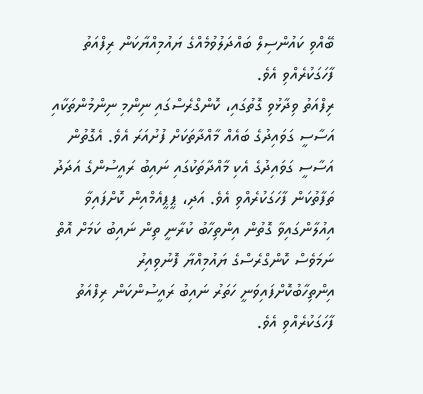ބޭއްވި ކައުންސިލް ބައްދަލުވުމެއްގެ ޔައުމިއްޔާކަން ރިފްއަތު ފާހަގަކުރެއްވި އެވެ.
ރިފްއަތު ވިދާޅުވި ގޮތުގައި، ކޮންގްރެސްގައި ނިންމި ނިންމުންތަކާއި އަސާސީ ގަވައިދުގެ ބައެއް މާއްދާތަކަށް ފުށުއަރަ އެވެ. އެގޮތުން އަސާސީ ގަވައިދުގެ އެކި މާއްދާތަކުގައި ނައިބު ރައީސުންގެ އަދަދު ތަފާތުކަން ފާހަގަކުރެއްވި އެވެ. އަދި، ޕީޕީއެމްއިން ކޮށްފައިވާ އިއުލާންގައިވާ ގޮތުން އިންތިހާބު ކުރާނީ ތިން ނައިބު ކަމަށް އޮތް ނަމަވެސް ކޮންގްރެސްގެ ޔައުމިއްޔާ ފޮނުވިއިރު އިންތިހާބުކޮށްފައިވަނީ ހަތަރު ނައިބު ރައީސުންކަން ރިފްއަތު ފާހަގަކުރެއްވި އެވެ.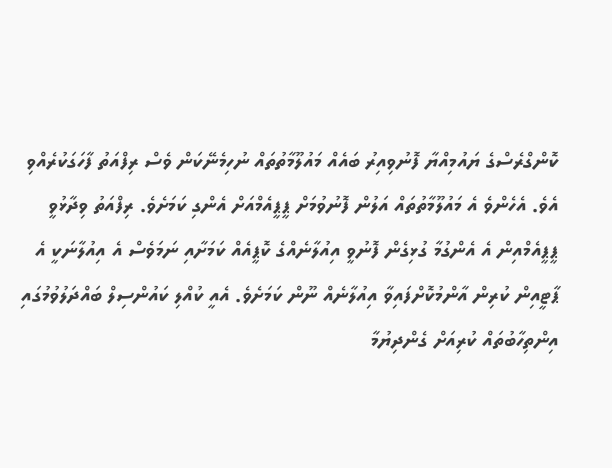ކޮންގްރެސްގެ ޔައުމިއްޔާ ފޮނުވިއިރު ބައެއް މައުލޫމާތުތައް ނުހިމެނޭކަން ވެސް ރިފްއަތު ފާހަގަކުރެއްވި އެވެ. އެހެންވެ އެ މައުލޫމާތުތައް އަލުން ފޮނުވުމަށް ޕީޕީއެމްއަށް އެންގި ކަމަށެވެ. ރިފްއަތު ވިދާޅުވީ ޕީޕީއެމްއިން އެ އެންގުމާ ގުޅިގެން ފޮނުވީ އިއުލާނެއްގެ ކޮޕީއެއް ކަމަށާއި ނަމަވެސް އެ އިއުލާނަކީ އެ ޕާޓީއިން ކުރިން އާންމުކޮށްފައިވާ އިއުލާނެއް ނޫން ކަމަށެވެ. އެއީ ކުއްލި ކައުންސިލް ބައްދަލުވުމުގައި އިންތިހާބުތައް ކުރިއަށް ގެންދިޔުމާ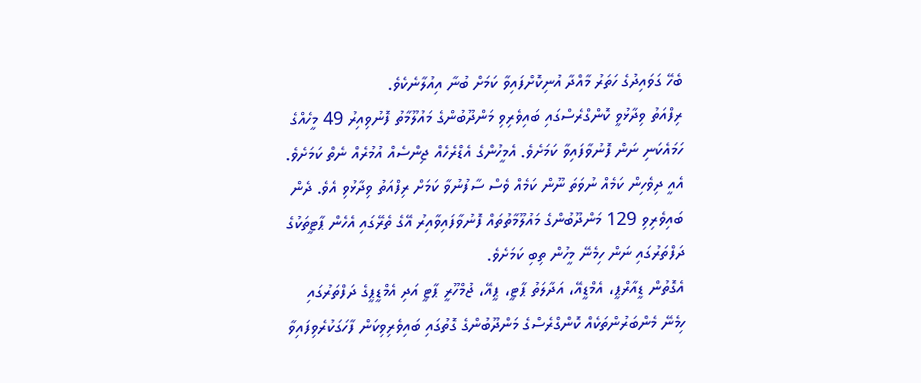ބެހޭ ގަވައިދުގެ ހަތަރު މާއްދާ އުނިކޮށްފައިވާ ކަމަށް ބުނާ އިއުލާނެކެވެ.
ރިފްއަތު ވިދާޅުވީ ކޮންގްރެސްގައި ބައިވެރިވި މަންދޫބުންގެ މައުލޫމާތު ފޮނުވިއިރު 49 މީހެއްގެ ހަމައެކަނި ނަން ފޮނުވާފައިވާ ކަމަށެވެ. އެމީހުންގެ އެޑްރެހެއް ޖިންސެއް އުމުރެއް ނެތް ކަމަށެވެ. އެއީ ދިވެހިން ކަމެއް ނުވަތަ ނޫން ކަމެއް ވެސް ސާފުނުވާ ކަމަށް ރިފްއަތު ވިދާޅުވި އެވެ. ދެން ބައިވެރިވި 129 މަންދޫބުންގެ މައުލޫމާތުތައް ފޮނުވާފައިވާއިރު އޭގެ ތެރޭގައި އެހެން ޕާޓީތަކުގެ ދަފްތަރުގައި ނަން ހިމެނޭ މީހުން ތިބި ކަމަށެވެ.
އެގޮތުން ޑީއާރްޕީ، އެމްޑީއޭ، އަދާލަތު ޕާޓީ، ޕީއޭ، ޖުމްހޫރީ ޕާޓީ އަދި އެމްޑީޕީގެ ދަފްތަރުގައި ހިމެނޭ މެންބަރުންތަކެއް ކޮންގްރެސްގެ މަންދޫބުންގެ ގޮތުގައި ބައިވެރިވިކަން ފާހަގަކުރެވިފައިވާ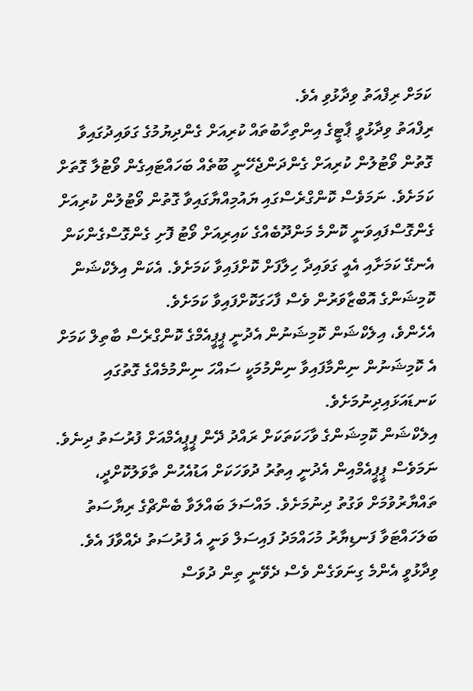ކަމަށް ރިފްއަތު ވިދާޅުވި އެވެ.
ރިފްއަތު ވިދާޅުވީ ޕާޓީގެ އިންތިހާބުތައް ކުރިއަށް ގެންދިޔުމުގެ ގަވައިދުގައިވާ ގޮތުން ވޯޓުލުން ކުރިއަށް ގެންދަންޖެހޭނީ ބޫތެއް ބަހައްޓައިގެން ވޯޓުލާ ގޮތަށް ކަމަށެވެ. ނަމަވެސް ކޮންގްރެސްގައި ޔައުމިއްޔާގައިވާ ގޮތުން ވޯޓުލުން ކުރިއަށް ގެންގޮސްފައިވަނީ ކޮންމެ މަންދޫބެއްގެ ކައިރިއަށް ވޯޓު ފޮށި ގެންގޮސްގެންކަން އެނގޭ ކަމަށާއި އެއީ ގަވައިދާ ހިލާފަށް ކޮށްފައިވާ ކަމަށެވެ. އެކަން އިލެކްޝަން ކޮމިޝަންގެ އޮބްޒާވަރުން ވެސް ފާހަގަކޮށްފައިވާ ކަމަށެވެ.
އެހެންވެ، އިލެކްޝަން ކޮމިޝަނުން އެދުނީ ޕީޕީއެމްގެ ކޮންގްރެސް ބާތިލް ކަމަށް އެ ކޮމިޝަނުން ނިންމާފައިވާ ނިންމުމަކީ ސައްހަ ނިންމުމެއްގެ ގޮތުގައި ކަނޑައަޅައިދިނުމަށެވެ.
އިލެކްޝަން ކޮމިޝަންގެ ވާހަކަތަކަށް ރައްދު ދޭން ޕީޕީއެމްއަށް ފުރުސަތު ދިނެވެ. ނަމަވެސް ޕީޕީއެމްއިން އެދުނީ އިތުރު ދުވަހަކަށް އަޑުއެހުން ތާވަލުކޮށްދީ، ތައްޔާރުވުމަށް ވަގުތު ދިނުމަށެވެ. މައްސަލަ ބައްލަވާ ބެންޗްގެ ރިޔާސަތު ބަލަހައްޓަވާ ފަނޑިޔާރު މުހައްމަދު ފައިސަލް ވަނީ އެ ފުރުސަތު ދެއްވާފަ އެވެ. ވިދާޅުވީ އެންމެ ގިނަވަގެން ވެސް ދެވޭނީ ތިން ދުވަސް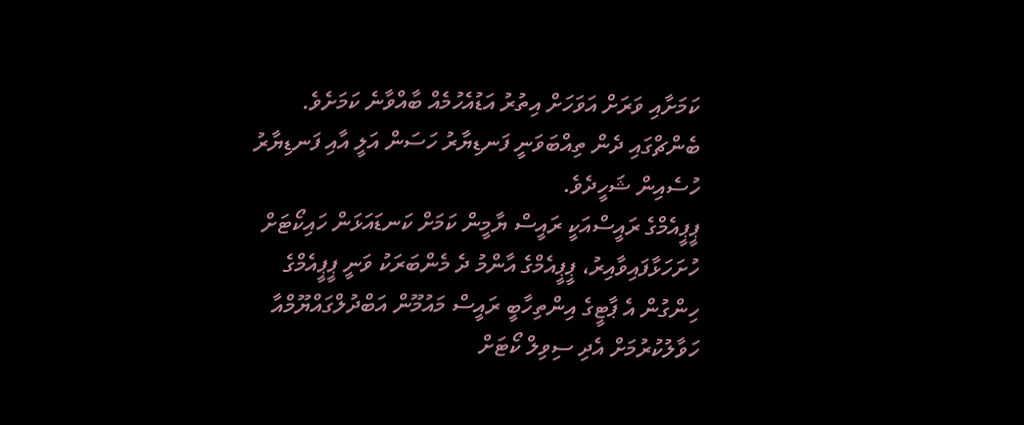ކަމަށާއި ވަރަށް އަވަހަށް އިތުރު އަޑުއެހުމެއް ބާއްވާނެ ކަމަށެވެ. ބެންޗްގައި ދެން ތިއްބަވަނީ ފަނޑިޔާރު ހަސަން އަލީ އާއި ފަނޑިޔާރު ހުސެއިން ޝަހީދެވެ.
ޕީޕީއެމްގެ ރައީސްއަކީ ރައީސް ޔާމީން ކަމަށް ކަނޑައަޅަން ހައިކޯޓަށް ހުށަހަޅާފައިވާއިރު، ޕީޕީއެމްގެ އާންމު ދެ މެންބަރަކު ވަނީ ޕީޕީއެމްގެ ހިންގުން އެ ޕާޓީގެ އިންތިހާބީ ރައީސް މައުމޫން އަބްދުލްގައްޔޫމްއާ ހަވާލުކުރުމަށް އެދި ސިވިލް ކޯޓަށް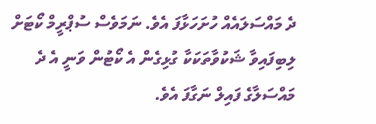ދެ މައްސަލައެއް ހުށަހަޅާފަ އެވެ. ނަމަވެސް ސުޕްރީމް ކޯޓަށް ލިބިފައިވާ ޝަކުވާތަކަކާ ގުޅިގެން އެ ކޯޓުން ވަނީ އެ ދެ މައްސަލާގެ ފައިލް ނަގާފަ އެވެ.